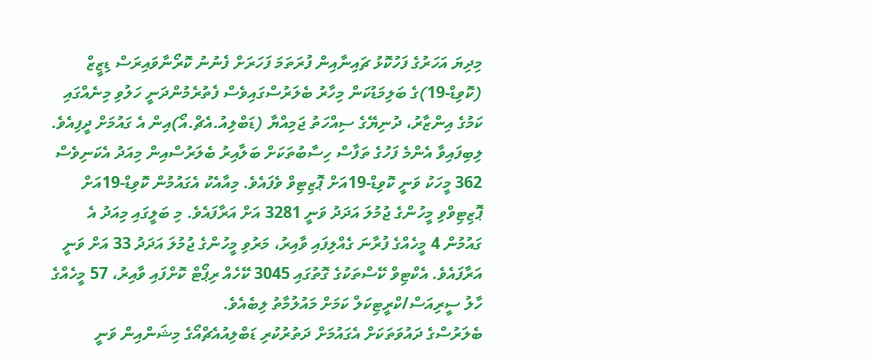މިދިޔަ އަހަރުގެ ފަހުކޮޅު ޗައިނާއިން ފުރަތަމަ ފަހަރަށް ފެނުނު ކޮރޯނާވައިރަސް ޑިޒީޒް (ކޮވިޑް-19)ގެ ބަލިމަޑުކަން މިހާރު ބެލަރުސްގައިވެސް ފެތުރެމުންދަނީ ހަލުވި މިނެއްގައި ކަމުގެ އިންޒާރު، ދުނިޔޭގެ ސިއްހަތު ޖަމިއްޔާ (ޑަބްލިއު.އެޗް.އޯ)އިން އެ ގައުމަށް ދީފިއެވެ.
ލިބިފައިވާ އެންމެ ފަހުގެ ތަފާސް ހިސާބުތަކަށް ބަލާއިރު ބެލަރުސްއިން މިއަދު އެކަނިވެސް 362 މީހަކު ވަނީ ކޮވިޑް-19އަށް ޕޮޒިޓިވް ވެފައެވެ. މިއާއެކު އެގައުމުން ކޮވިޑް-19އަށް ޕޮޒިޓިވްވި މީހުންގެ ޖުމުލަ އަދަދު ވަނީ 3281 އަށް އަރާފައެވެ. މި ބަލީގައި މިއަދު އެ ގައުމުން 4 މީހެއްގެ ފުރާނަ ގެއްލިފައި ވާއިރު، މަރުވި މީހުންގެ ޖުމުލަ އަދަދު 33 އަށް ވަނީ އަރާފައެވެ. އެކްޓިވް ކޭސްތަކުގެ ގޮތުގައި 3045 ކޭހެއް ރިޕޯޓް ކޮށްފައި ވާއިރު، 57 މީހެއްގެ ހާލު ސީރިއަސް/ކްރީޓިކަލް ކަމަށް މައުލުމާތު ލިބެއެވެ.
ބެލަރުސްގެ ދައުވަތަކަށް އެގައުމަށް ދަތުރުކުރި ޑަބްލިއުއެޗްއޯގެ މިޝަންއިން ވަނީ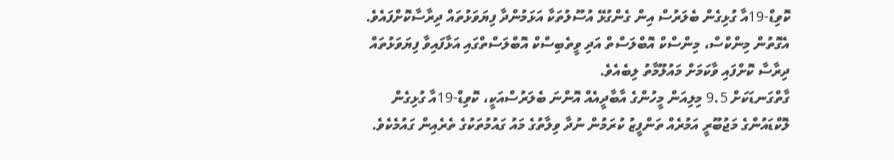ކޮވިޑް-19އާ ގުޅިގެން ބެލަރުސް އިން ގެންގުޅޭ އުސޫލުތަކާ އަޅަމުންދާ ފިޔަވަޅުތައް ދިރާސާކޮށްފައެވެ. އެގޮތުން މިންކްސް، މިންސްކް އޮބްލަސްތް އަދި ވީތެބިސްކް އޮބްލަސްތްގައި އަޅާފައިވާ ފިޔަވަޅުތައް ދިރާސާ ކޮށްފައި ވާކަމަށް މައުލޫމާތު ލިބެއެވެ.
ގާތްގަނޑަކަށް 9.5 މިލިއަން މީހުންގެ އާބާދީއެއް އޮންނަ ބެލަރުސްއަކީ، ކޮވިޑް-19އާ ގުޅިގެން ލޮކްޑައުންގެ މަޖުބޫރީ އަމުރެއް ތަންފީޒު ކުރަމުން ނުދާ ވިލާތުގެ މައު ގައުމުތަކުގެ ތެރެއިން ގައުމެކެވެ.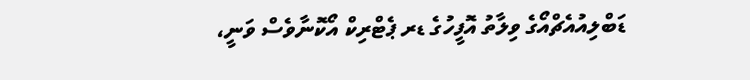ޑަބްލިއުއެޗްއޯގެ ވިލާތު އޮފީހުގެ ޑރ ޕެޓްރިކް އޯކޮނާވެސް ވަނީ،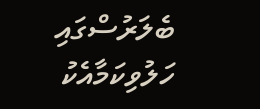ބެލަރުސްގައި ހަލުވިކަމާއެކު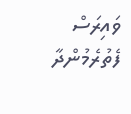ވައިރަސް ފެތުރެމުންދާ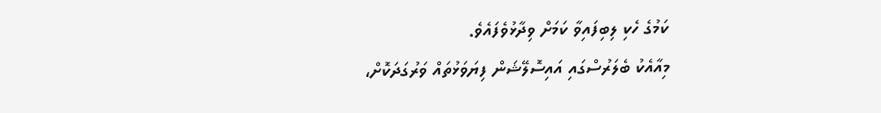ކަމުގެ ހެކި ލިބިފައިވާ ކަމަށް ވިދާޅުވެފައެވެ.
މިއާއެކު ބެލަރުސްގައި އައިސޮލޭޝަން ފިޔަވަޅުތައް ވަރުގަދަކޮށް،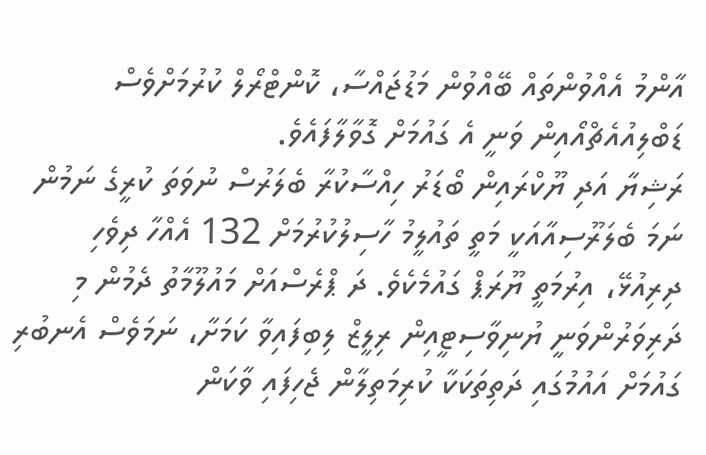އާންމު އެއްވުންތައް ބޭއްވުން މަޑުޖައްސާ، ކޮންޓްރޯލް ކުރުމަށްވެސް ޑަބްލިއުއެޗްއޯއިން ވަނީ އެ ގައުމަށް ގޮވާލާފައެވެ.
ރަޝިޔާ އަދި ޔޫކްރައިން ބޯޑަރު ހިއްސާކުރާ ބެލަރުސް ނުވަތަ ކުރީގެ ނަމުން ނަމަ ބެލަރޫސިއާއަކީ މަތީ ތައުލީމު ހާސިލުކުރުމަށް 132 އެއްހާ ދިވެހި ދިރިއުޅޭ، އިރުމަތީ ޔޫރަޕް ގައުމެކެވެ. ދަ ޕްރެސްއަށް މައުލޫމާތު ދެމުން މި ދަރިވަރުންވަނީ ޔުނިވާސިޓީއިން ރިލީޒް ލިބިފައިވާ ކަމަށާ، ނަމަވެސް އެނބުރި ގައުމަށް އައުމުގައި ދަތިތަކަކާ ކުރިމަތިލާން ޖެހިފައި ވާކަން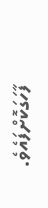ފާހަގަކޮށްފައެވެ.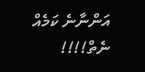އަންނާނެ ކަމެއް ނެތް!!!!